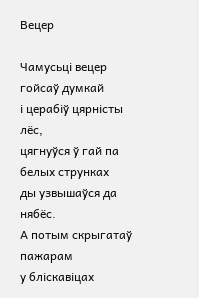Вецер

Чамусьці вецер гойсаў думкай
і церабіў цярністы лёс,
цягнуўся ў гай па белых струнках
ды узвышаўся да нябёс.
А потым скрыгатаў пажарам
у бліскавіцах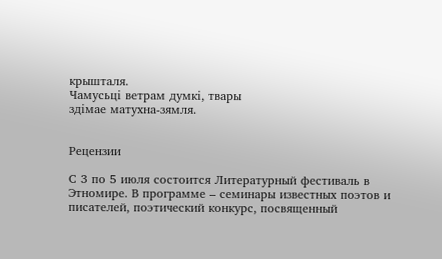крышталя.
Чамусьці ветрам думкі, твары
здімае матухна-зямля.


Рецензии

С 3 по 5 июля состоится Литературный фестиваль в Этномире. В программе – семинары известных поэтов и писателей, поэтический конкурс, посвященный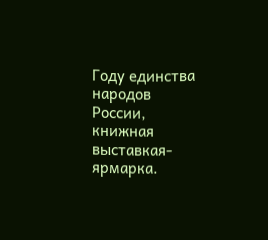Году единства народов России, книжная выставкая-ярмарка.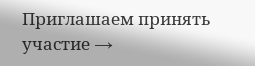Приглашаем принять участие →